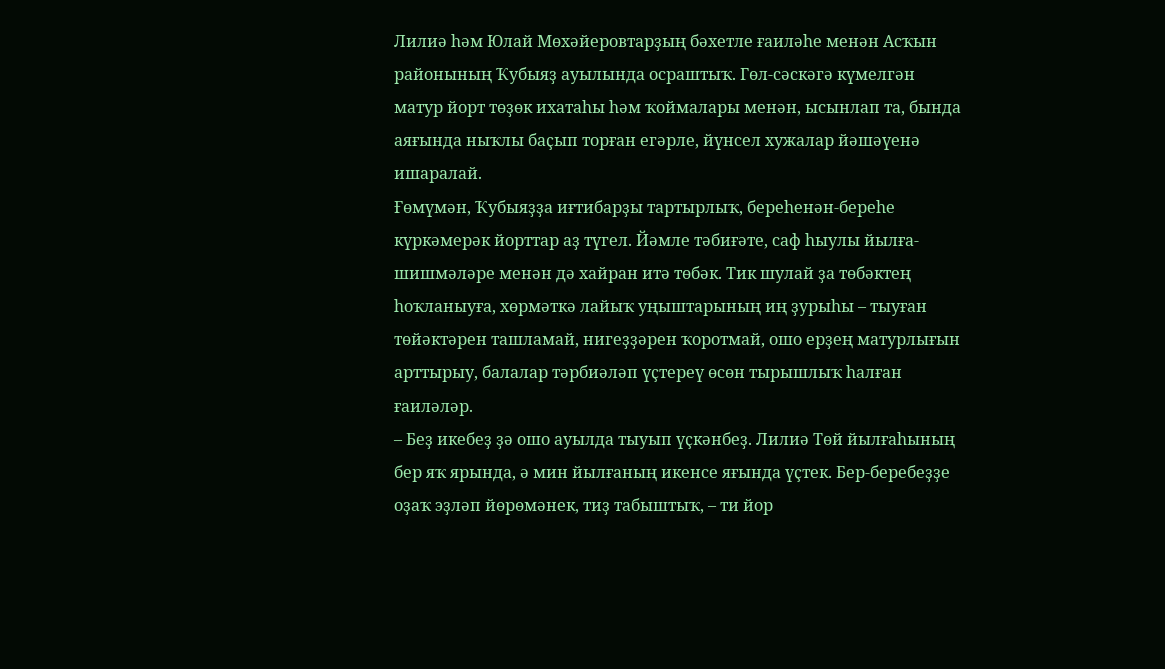Лилиә һәм Юлай Мөхәйеровтарҙың бәхетле ғаиләһе менән Асҡын районының Ҡубыяҙ ауылында осраштыҡ. Гөл-сәскәгә күмелгән матур йорт төҙөк ихатаһы һәм ҡоймалары менән, ысынлап та, бында аяғында ныҡлы баҫып торған егәрле, йүнсел хужалар йәшәүенә ишаралай.
Ғөмүмән, Ҡубыяҙҙа иғтибарҙы тартырлыҡ, береһенән-береһе күркәмерәк йорттар аҙ түгел. Йәмле тәбиғәте, саф һыулы йылға-шишмәләре менән дә хайран итә төбәк. Тик шулай ҙа төбәктең һоҡланыуға, хөрмәткә лайыҡ уңыштарының иң ҙурыһы – тыуған төйәктәрен ташламай, нигеҙҙәрен ҡоротмай, ошо ерҙең матурлығын арттырыу, балалар тәрбиәләп үҫтереү өсөн тырышлыҡ һалған ғаиләләр.
– Беҙ икебеҙ ҙә ошо ауылда тыуып үҫкәнбеҙ. Лилиә Төй йылғаһының бер яҡ ярында, ә мин йылғаның икенсе яғында үҫтек. Бер-беребеҙҙе оҙаҡ эҙләп йөрөмәнек, тиҙ табыштыҡ, – ти йор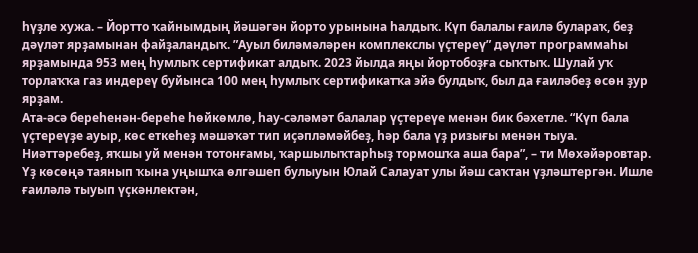һүҙле хужа. – Йортто ҡайнымдың йәшәгән йорто урынына һалдыҡ. Күп балалы ғаилә булараҡ, беҙ дәүләт ярҙамынан файҙаландыҡ. ”Ауыл биләмәләрен комплекслы үҫтереү” дәүләт программаһы ярҙамында 953 мең һумлыҡ сертификат алдыҡ. 2023 йылда яңы йортобоҙға сыҡтыҡ. Шулай уҡ торлаҡҡа газ индереү буйынса 100 мең һумлыҡ сертификатҡа эйә булдыҡ, был да ғаиләбеҙ өсөн ҙур ярҙам.
Ата-әсә береһенән-береһе һөйкөмлө, һау-сәләмәт балалар үҫтереүе менән бик бәхетле. “Күп бала үҫтереүҙе ауыр, көс еткеһеҙ мәшәҡәт тип иҫәпләмәйбеҙ, һәр бала үҙ ризығы менән тыуа. Ниәттәребеҙ, яҡшы уй менән тотонғамы, ҡаршылыҡтарһыҙ тормошҡа аша бара”, – ти Мөхәйәровтар.
Үҙ көсөңә таянып ҡына уңышҡа өлгәшеп булыуын Юлай Салауат улы йәш саҡтан үҙләштергән. Ишле ғаиләлә тыуып үҫкәнлектән,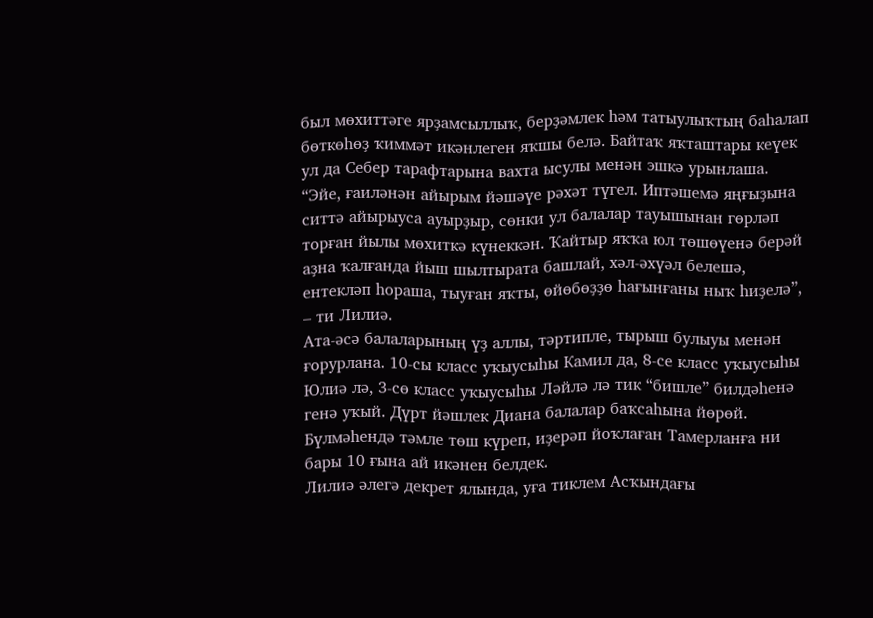был мөхиттәге ярҙамсыллыҡ, берҙәмлек һәм татыулыҡтың баһалап бөткөһөҙ ҡиммәт икәнлеген яҡшы белә. Байтаҡ яҡташтары кеүек ул да Себер тарафтарына вахта ысулы менән эшкә урынлаша. “Эйе, ғаиләнән айырым йәшәүе рәхәт түгел. Иптәшемә яңғыҙына ситтә айырыуса ауырҙыр, сөнки ул балалар тауышынан гөрләп торған йылы мөхиткә күнеккән. Ҡайтыр яҡҡа юл төшөүенә берәй аҙна ҡалғанда йыш шылтырата башлай, хәл-әхүәл белешә, ентекләп һораша, тыуған яҡты, өйөбөҙҙө һағынғаны ныҡ һиҙелә”, – ти Лилиә.
Ата-әсә балаларының үҙ аллы, тәртипле, тырыш булыуы менән ғорурлана. 10-сы класс уҡыусыһы Камил да, 8-се класс уҡыусыһы Юлиә лә, 3-сө класс уҡыусыһы Ләйлә лә тик “бишле” билдәһенә генә уҡый. Дүрт йәшлек Диана балалар баҡсаһына йөрөй. Бүлмәһендә тәмле төш күреп, иҙерәп йоҡлаған Тамерланға ни бары 10 ғына ай икәнен белдек.
Лилиә әлегә декрет ялында, уға тиклем Асҡындағы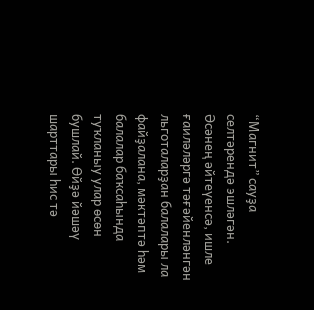“Магнит” сауҙа селтәрендә эшләгән. Әсәнең әйтеүенсә, ишле ғаиләләргә тәғәйенләнгән льготаларҙан балалары ла файҙалана, мәктәптә һәм балалар баҡсаһында туҡланыу улар өсөн бушлай. Өйҙә йәшәү шарттары һис тә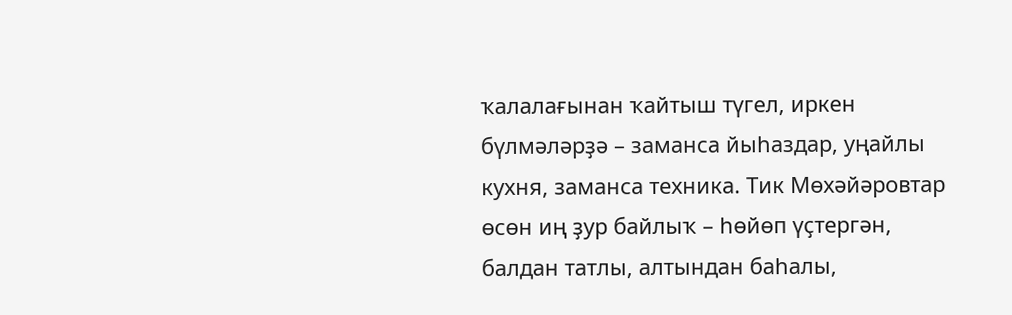ҡалалағынан ҡайтыш түгел, иркен бүлмәләрҙә – заманса йыһаздар, уңайлы кухня, заманса техника. Тик Мөхәйәровтар өсөн иң ҙур байлыҡ – һөйөп үҫтергән, балдан татлы, алтындан баһалы,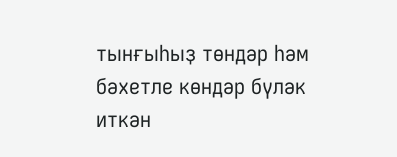тынғыһыҙ төндәр һәм бәхетле көндәр бүләк иткән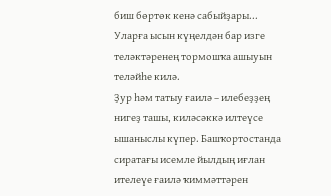биш бөртөк кенә сабыйҙары... Уларға ысын күңелдән бар изге теләктәренең тормошҡа ашыуын теләйһе килә.
Ҙур һәм татыу ғаилә – илебеҙҙең нигеҙ ташы, киләсәккә илтеүсе ышаныслы күпер. Башҡортостанда сиратағы исемле йылдың иғлан ителеүе ғаилә ҡиммәттәрен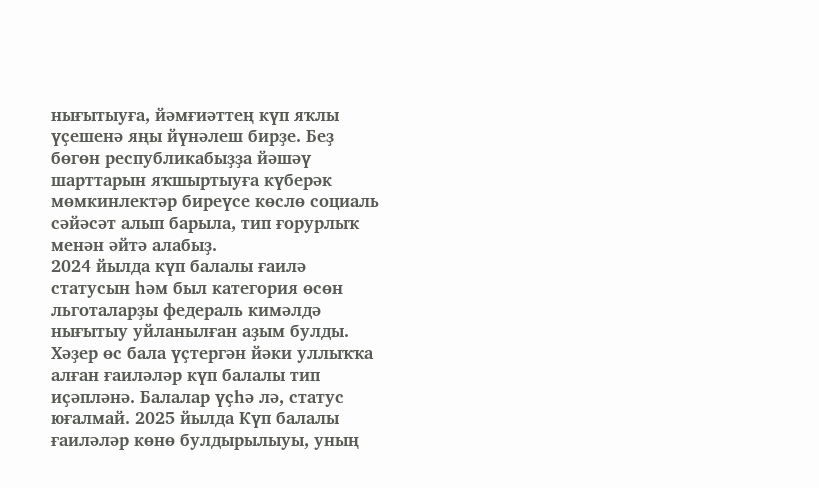нығытыуға, йәмғиәттең күп яҡлы үҫешенә яңы йүнәлеш бирҙе. Беҙ бөгөн республикабыҙҙа йәшәү шарттарын яҡшыртыуға күберәк мөмкинлектәр биреүсе көслө социаль сәйәсәт алып барыла, тип ғорурлыҡ менән әйтә алабыҙ.
2024 йылда күп балалы ғаилә статусын һәм был категория өсөн льготаларҙы федераль кимәлдә нығытыу уйланылған аҙым булды. Хәҙер өс бала үҫтергән йәки уллыҡҡа алған ғаиләләр күп балалы тип иҫәпләнә. Балалар үҫһә лә, статус юғалмай. 2025 йылда Күп балалы ғаиләләр көнө булдырылыуы, уның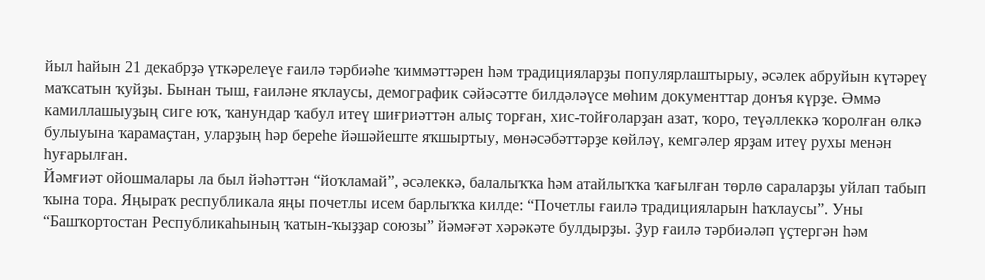йыл һайын 21 декабрҙә үткәрелеүе ғаилә тәрбиәһе ҡиммәттәрен һәм традицияларҙы популярлаштырыу, әсәлек абруйын күтәреү маҡсатын ҡуйҙы. Бынан тыш, ғаиләне яҡлаусы, демографик сәйәсәтте билдәләүсе мөһим документтар донъя күрҙе. Әммә камиллашыуҙың сиге юҡ, ҡанундар ҡабул итеү шиғриәттән алыҫ торған, хис-тойғоларҙан азат, ҡоро, теүәллеккә ҡоролған өлкә булыуына ҡарамаҫтан, уларҙың һәр береһе йәшәйеште яҡшыртыу, мөнәсәбәттәрҙе көйләү, кемгәлер ярҙам итеү рухы менән һуғарылған.
Йәмғиәт ойошмалары ла был йәһәттән “йоҡламай”, әсәлеккә, балалыҡҡа һәм атайлыҡҡа ҡағылған төрлө сараларҙы уйлап табып ҡына тора. Яңыраҡ республикала яңы почетлы исем барлыҡҡа килде: “Почетлы ғаилә традицияларын һаҡлаусы”. Уны “Башҡортостан Республикаһының ҡатын-ҡыҙҙар союзы” йәмәғәт хәрәкәте булдырҙы. Ҙур ғаилә тәрбиәләп үҫтергән һәм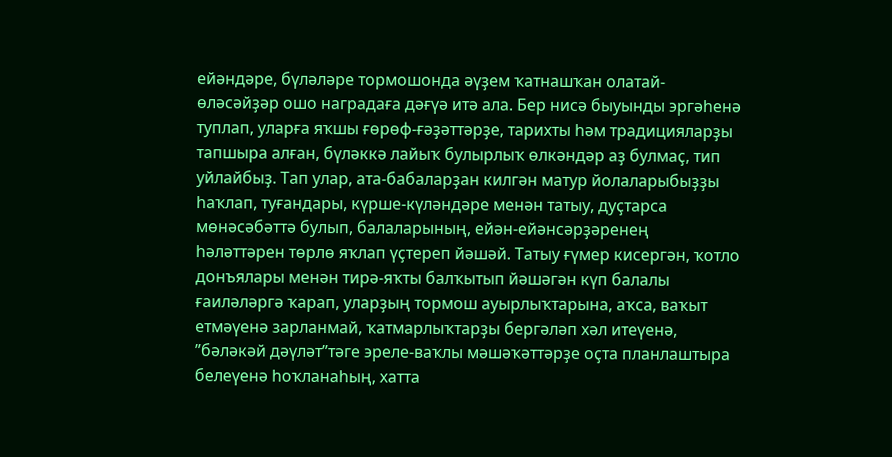ейәндәре, бүләләре тормошонда әүҙем ҡатнашҡан олатай-өләсәйҙәр ошо наградаға дәғүә итә ала. Бер нисә быуынды эргәһенә туплап, уларға яҡшы ғөрөф-ғәҙәттәрҙе, тарихты һәм традицияларҙы тапшыра алған, бүләккә лайыҡ булырлыҡ өлкәндәр аҙ булмаҫ, тип уйлайбыҙ. Тап улар, ата-бабаларҙан килгән матур йолаларыбыҙҙы һаҡлап, туғандары, күрше-күләндәре менән татыу, дуҫтарса мөнәсәбәттә булып, балаларының, ейән-ейәнсәрҙәренең һәләттәрен төрлө яҡлап үҫтереп йәшәй. Татыу ғүмер кисергән, ҡотло донъялары менән тирә-яҡты балҡытып йәшәгән күп балалы ғаиләләргә ҡарап, уларҙың тормош ауырлыҡтарына, аҡса, ваҡыт етмәүенә зарланмай, ҡатмарлыҡтарҙы бергәләп хәл итеүенә, ”бәләкәй дәүләт”тәге эреле-ваҡлы мәшәҡәттәрҙе оҫта планлаштыра белеүенә һоҡланаһың, хатта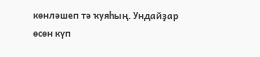көнләшеп тә ҡуяһың. Ундайҙар өсөн күп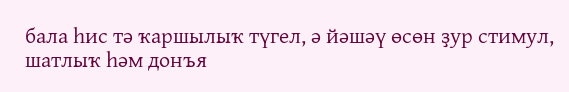бала һис тә ҡаршылыҡ түгел, ә йәшәү өсөн ҙур стимул, шатлыҡ һәм донъя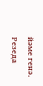йәме генә.
Резеда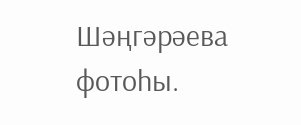Шәңгәрәева фотоһы.